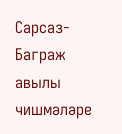Сарсаз-Баграж авылы чишмәләре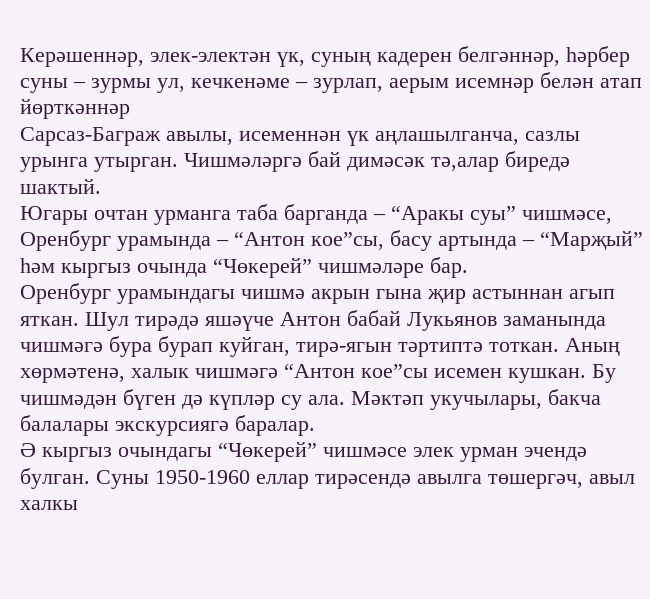Керәшеннәр, элек-электән үк, суның кадерен белгәннәр, һәрбер суны – зурмы ул, кечкенәме – зурлап, аерым исемнәр белән атап йөрткәннәр
Сарсаз-Баграж авылы, исеменнән үк аңлашылганча, сазлы урынга утырган. Чишмәләргә бай димәсәк тә,алар биредә шактый.
Югары очтан урманга таба барганда – “Аракы суы” чишмәсе, Оренбург урамында – “Антон кое”сы, басу артында – “Марҗый” һәм кыргыз очында “Чөкерей” чишмәләре бар.
Оренбург урамындагы чишмә акрын гына җир астыннан агып яткан. Шул тирәдә яшәүче Антон бабай Лукьянов заманында чишмәгә бура бурап куйган, тирә-ягын тәртиптә тоткан. Аның хөрмәтенә, халык чишмәгә “Антон кое”сы исемен кушкан. Бу чишмәдән бүген дә күпләр су ала. Мәктәп укучылары, бакча балалары экскурсиягә баралар.
Ә кыргыз очындагы “Чөкерей” чишмәсе элек урман эчендә булган. Суны 1950-1960 еллар тирәсендә авылга төшергәч, авыл халкы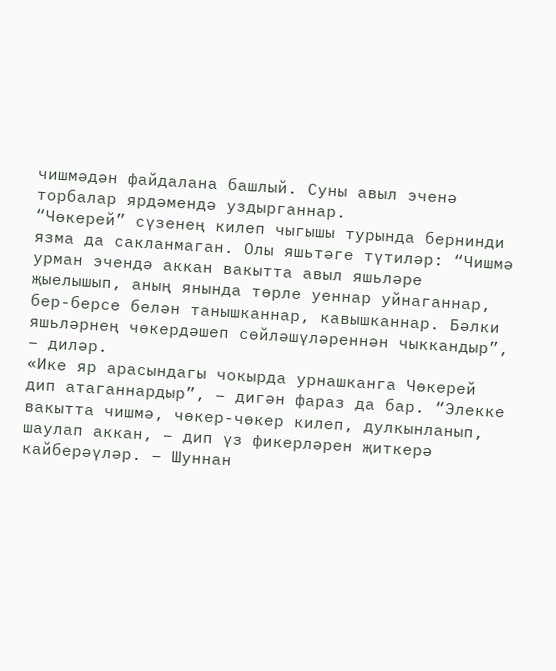чишмәдән файдалана башлый. Суны авыл эченә торбалар ярдәмендә уздырганнар.
“Чөкерей” сүзенең килеп чыгышы турында бернинди язма да сакланмаган. Олы яшьтәге түтиләр: “Чишмә урман эчендә аккан вакытта авыл яшьләре җыелышып, аның янында төрле уеннар уйнаганнар, бер-берсе белән танышканнар, кавышканнар. Бәлки яшьләрнең чөкердәшеп сөйләшүләреннән чыккандыр”, – диләр.
«Ике яр арасындагы чокырда урнашканга Чөкерей дип атаганнардыр”, – дигән фараз да бар. “Элекке вакытта чишмә, чөкер-чөкер килеп, дулкынланып, шаулап аккан, – дип үз фикерләрен җиткерә кайберәүләр. – Шуннан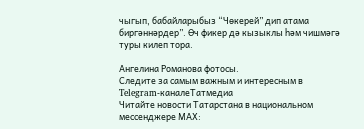чыгып, бабайларыбыз “Чөкерей” дип атама биргәннәрдер”. Өч фикер дә кызыклы һәм чишмәгә туры килеп тора.

Ангелина Романова фотосы.
Следите за самым важным и интересным в Telegram-каналеТатмедиа
Читайте новости Татарстана в национальном мессенджере MАХ: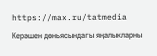https://max.ru/tatmedia
Керәшен дөньясындагы яңалыкларны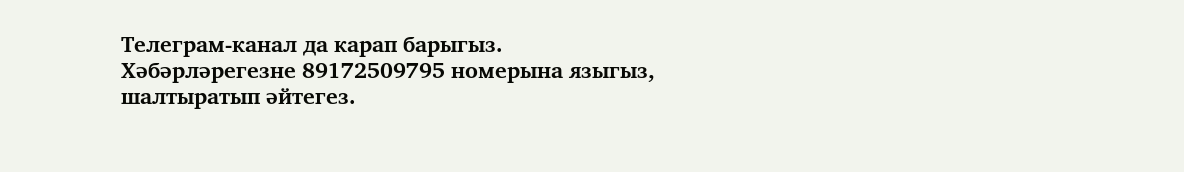Телеграм-канал да карап барыгыз.
Хәбәрләрегезне 89172509795 номерына языгыз, шалтыратып әйтегез.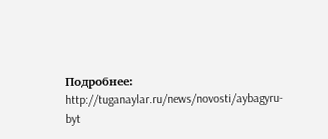Подробнее: http://tuganaylar.ru/news/novosti/aybagyru-byt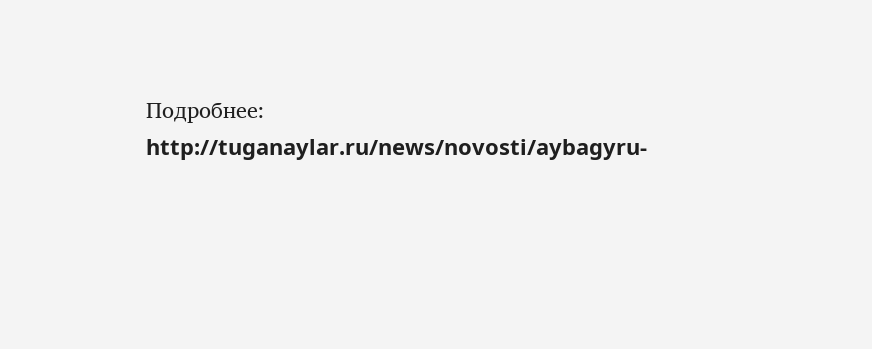Подробнее: http://tuganaylar.ru/news/novosti/aybagyru-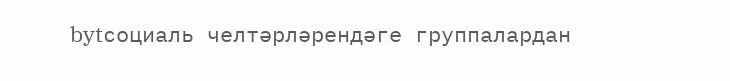bytсоциаль челтәрләрендәге группалардан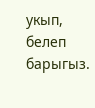укып, белеп барыгыз.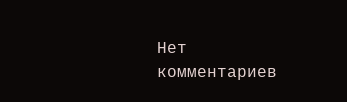Нет комментариев